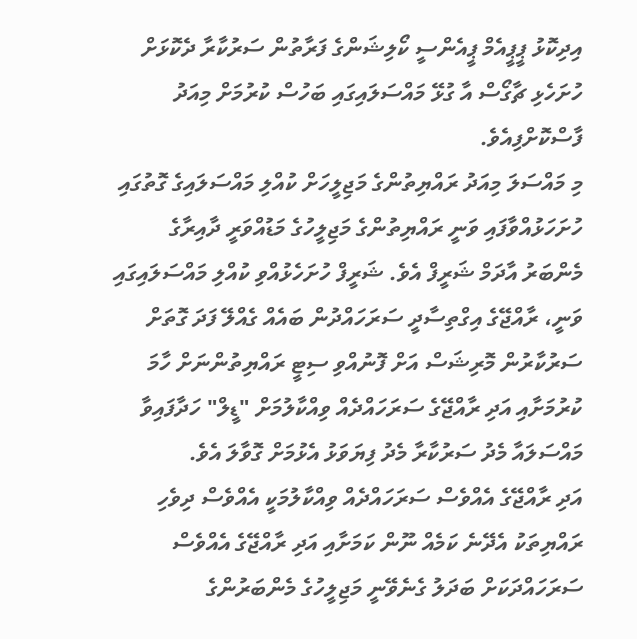އިދިކޮޅު ޕީޕީއެމް ޕީއެންސީ ކޯލިޝަންގެ ފަރާތުން ސަރުކާރާ ދެކޮޅަށް ހުށަހެޅި ޗާގޯސް އާ ގުޅޭ މައްސަލައިގައި ބަހުސް ކުރުމަށް މިއަދު ފާސްކޮށްފިއެވެ.
މި މައްސަލަ މިއަދު ރައްޔިތުންގެ މަޖިލީހަށް ކުއްލި މައްސަލައިގެ ގޮތުގައި ހުށަހަޅުއްވާފައި ވަނީ ރައްޔިތުންގެ މަޖިލީހުގެ މަޑުއްވަރީ ދާއިރާގެ މެންބަރު އާދަމް ޝަރީފް އެވެ. ޝަރީފް ހުށަހެޅުއްވި ކުއްލި މައްސަލައިގައި ވަނީ، ރާއްޖޭގެ އިގްތިސާދީ ސަރަހައްދުން ބައެއް ގެއްލޭ ފަދަ ގޮތަށް ސަރުކާރުން މޮރިޝަސް އަށް ފޮނުއްވި ސިޓީ ރައްޔިތުންނަށް ހާމަ ކުރުމަށާއި އަދި ރާއްޖޭގެ ސަރަހައްދެއް ވިއްކާލުމަށް "ޑީލް" ހަދާފައިވާ މައްސަލައާ މެދު ސަރުކާރާ މެދު ފިޔަވަޅު އެޅުމަށް ގޮވާލަ އެވެ.
އަދި ރާއްޖޭގެ އެއްވެސް ސަރަހައްދެއް ވިއްކާލުމަކީ އެއްވެސް ދިވެހި ރައްޔިތަކު އެދޭނެ ކަމެއް ނޫން ކަމަށާއި އަދި ރާއްޖޭގެ އެއްވެސް ސަރަހައްދަކަށް ބަދަލު ގެނެވޭނީ މަޖިލީހުގެ މެންބަރުންގެ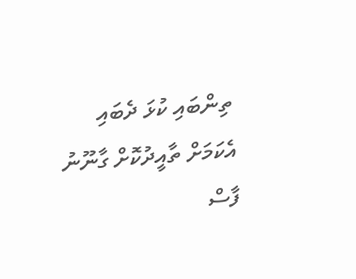ތިންބައި ކުޅަ ދެބައި އެކަމަށް ތާއީދުކޮށް ގާނޫނު ފާސް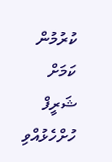ކުރުމުން ކަމަށް ޝަރީފް ހުށްހެޅުއްވި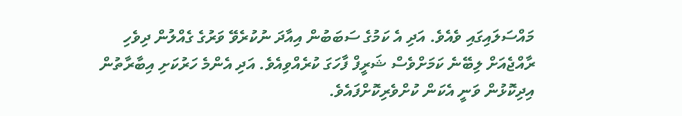މައްސަލައިގައި ވެއެވެ. އަދި އެ ކަމުގެ ސަބަބުން އިއާދަ ނުކުރެވޭ ވަރުގެ ގެއްލުން ދިވެހި ރާއްޖެއަށް ލިބޭނެ ކަމަށްވެސް ޝަރީފް ފާހަގަ ކުރެއްވިއެވެ. އަދި އެންމެ ހަރުކަށި އިބާރާތުން އިދިކޮޅުން ވަނީ އެކަން ކުށްވެރިކޮށްފައެވެ.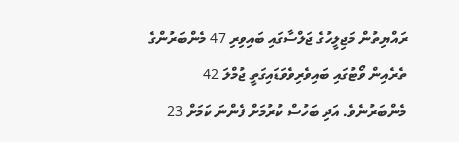ރައްޔިތުން މަޖިލީހުގެ ޖަލްސާގައި ބައިވިރި 47 މެންބަރުންގެ ތެރެއިން ވޯޓުގައި ބައިވެރިވެވަޑައިގަތީ ޖުމްލަ 42 މެންބަރުނެވެ. އަދި ބަހުސް ކުރުމަށް ފެންނަ ކަމަށް 23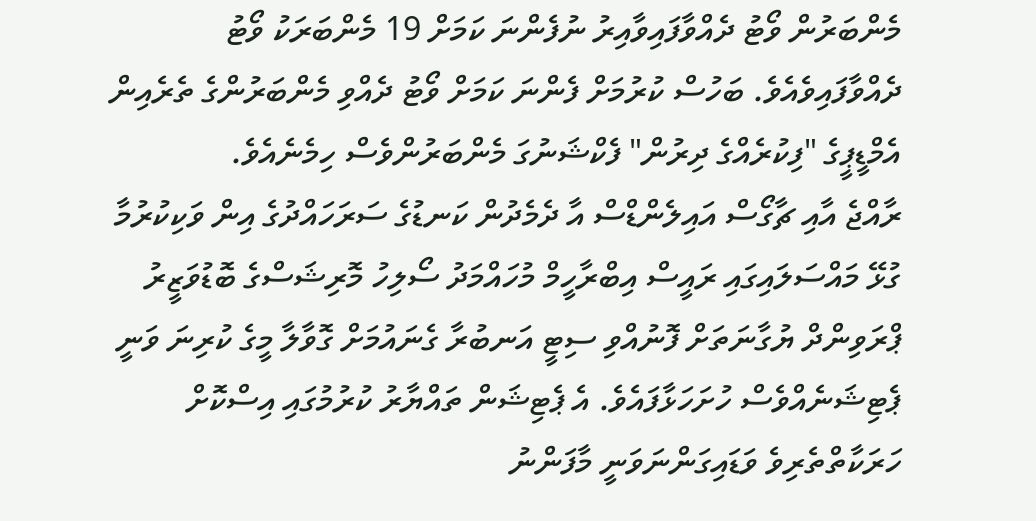މެންބަރުން ވޯޓު ދެއްވާފައިވާއިރު ނުފެންނަ ކަމަށް 19 މެންބަރަކު ވޯޓު ދެއްވާފައިވެއެވެ. ބަހުސް ކުރުމަށް ފެންނަ ކަމަށް ވޯޓު ދެއްވި މެންބަރުންގެ ތެރެއިން އެމްޑީޕީގެ "ފިކުރެއްގެ ދިރުން" ފެކްޝަނުގަ މެންބަރުންވެސް ހިމެނެއެވެ.
ރާއްޖެ އާއި ޗާގޯސް އައިލެންޑްސް އާ ދެމެދުން ކަނޑުގެ ސަރަހައްދުގެ އިން ވަކިކުރުމާ ގުޅޭ މައްސަލައިގައި ރައީސް އިބްރާހީމް މުހައްމަދު ސޯލިހު މޮރިޝަސްގެ ބޮޑުވަޒީރު ޕްރަވިންދް ޔުގާނަތަށް ފޮނުއްވި ސިޓީ އަނބުރާ ގެނައުމަށް ގޮވާލާ މީގެ ކުރިނަ ވަނީ ޕެޓިޝަނެއްވެސް ހުށަހަޅާފައެވެ. އެ ޕެޓިޝަން ތައްޔާރު ކުރުމުގައި އިސްކޮށް ހަރަކާތްތެރިވެ ވަޑައިގަންނަވަނީ މާފަންނު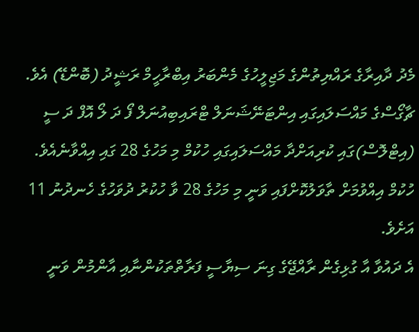މެދު ދާއިރާގެ ރައްޔިތުންގެ މަޖިލީހުގެ މެންބަރު އިބްރާހީމް ރަޝީދު (ބޮންޑޭ) އެވެ.
ޗާގޯސްގެ މައްސަލައިގައި އިންޓަނޭޝަނަލް ޓްރައިބިއުނަލް ފޯ ދަ ލޯ އޮފް ދަ ސީ (އިޓްލޮސް)ގައި ކުރިއަށްދާ މައްސަލައިގައި ހުކުމް މި މަހުގެ 28 ގައި އިއްވާނެއެވެ. ހުކުމް އިއްވުމަށް ތާވަލުކޮށްފައި ވަނީ މި މަހުގެ 28 ވާ ހުކުރު ދުވަހުގެ ހެނދުނު 11 އަށެވެ.
އެ ދައުވާ އާ ގުޅިގެން ރާއްޖޭގެ ގިނަ ސިޔާސީ ފަރާތްތަކުންނާއި އާންމުން ވަނީ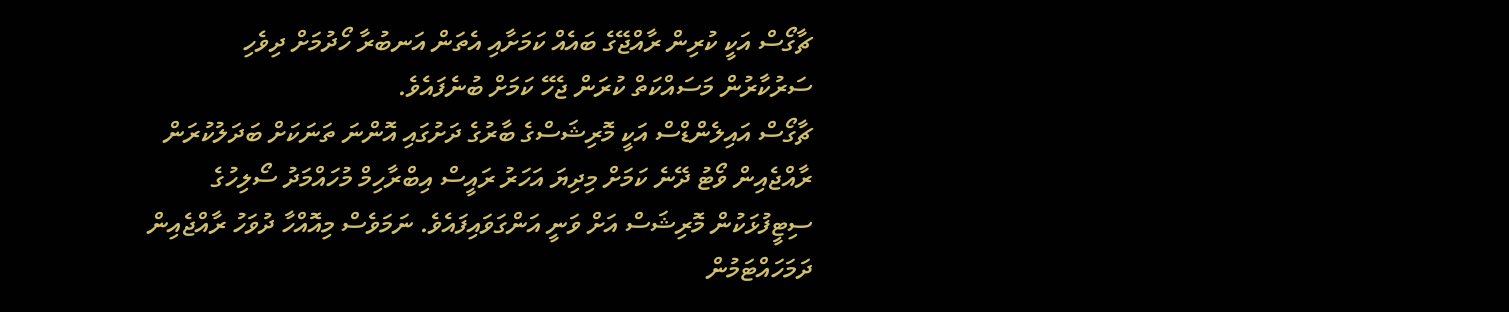ޗާގޯސް އަކީ ކުރިން ރާއްޖޭގެ ބައެއް ކަމަށާއި އެތަން އަނބުރާ ހޯދުމަށް ދިވެހި ސަރުކާރުން މަސައްކަތް ކުރަން ޖެހޭ ކަމަށް ބުނެފައެވެ.
ޗާގޯސް އައިލެންޑްސް އަކީ މޮރިޝަސްގެ ބާރުގެ ދަށުގައި އޮންނަ ތަނަކަށް ބަދަލުކުރަން ރާއްޖެއިން ވޯޓު ދޭނެ ކަމަށް މިދިޔަ އަހަރު ރައީސް އިބްރާހިމް މުހައްމަދު ސޯލިހުގެ ސިޓީފުޅަކުން މޮރިޝަސް އަށް ވަނީ އަންގަވައިފައެވެ. ނަމަވެސް މިއޮއްހާ ދުވަހު ރާއްޖެއިން ދަމަހައްޓަމުން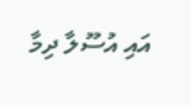އައި އުސޫލާ ދިމާ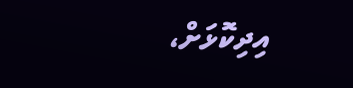އިދިކޮޅަށް،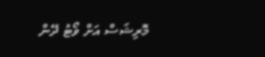މޮރިޝަސް އަށް ވޯޓު ދޭން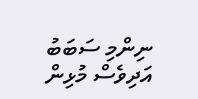ނިންމި ސަބަބު އަދިވެސް މުޅިން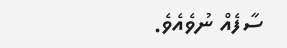ސާފެއް ނުވެއެވެ.